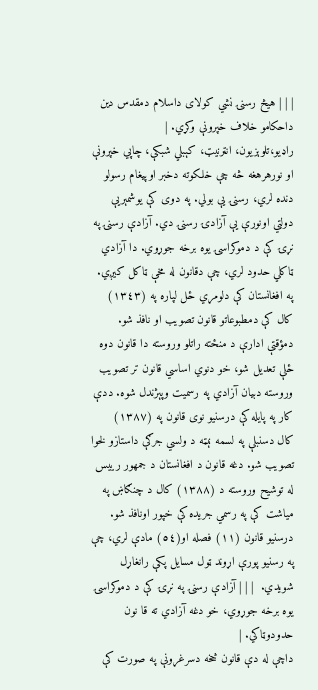| | | هيڅ رسنۍ نشي کولای داسلام دمقدس دين داحکامو خلاف خپرونې وکړي. |
راډيو،تلوېزيون، انټرنيټ، کېبلي شبکې، چاپي خپرونې او نورهرهغه څه چې خلکوته دخبر اوپيغام رسولو دنده لري، رسنۍ يې بولي. په دوی کې يوشمېريې دولتي اونورې يې آزادۍ رسنۍ دي. آزادې رسنۍ په نړۍ کې د دموکراسۍ يوه برخه جوړوي. دا آزادي ټاکلي حدود لري، چې دقانون له مخې ټاکل کيږي. په افغانستان کې دلومړي ځل لپاره په (١٣٤٣) کال کې دمطبوعاتو قانون تصويب او نافذ شو. دمؤقتې ادارې د منځته راتلو وروسته دا قانون دوه ځلې تعديل شو، خو دنوي اساسي قانون تر تصويب وروسته دبيان آزادي په رسميت وپېژندل شوه. ددې کار په پايله کې درسنيو نوی قانون په (١٣٨٧) کال دسنبلې په لسمه نېټه د ولسي جرګې داستازو لخوا تصويب شو. دغه قانون د افغانستان د جمهور رييس له توشيح وروسته د (١٣٨٨) کال د چنګاښ په مياشت کې په رسمي جريده کې خپور اونافذ شو. درسنيو قانون (١١) فصله او(٥٤) مادې لري، چې په رسنيو پورې اړوند ټول مسايل پکې رانغاړل شويدي.  | | | آزادې رسنۍ په نړۍ کې د دموکراسۍ يوه برخه جوړوي، خو دغه آزادي ته قا نون حدودوټاکي. |
داچې له دې قانون څخه دسرغړونې په صورت کې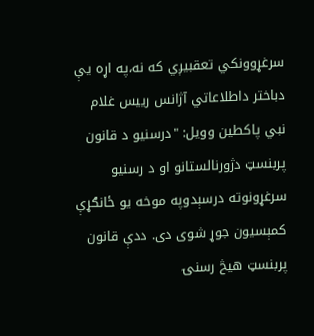سرغړوونکي تعقبيږي که نه،په اړه يې دباختر داطلاعاتي آژانس رييس غلام نبي پاکطين وويل: "درسنيو د قانون پربنسټ دژورنالستانو او د رسنيو سرغړونوته درسېدوپه موخه يو ځانګړې کمېسيون جوړ شوی دی. ددې قانون پربنسټ هيڅ رسنۍ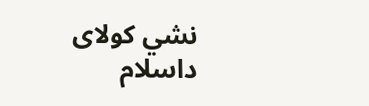نشي کولای داسلام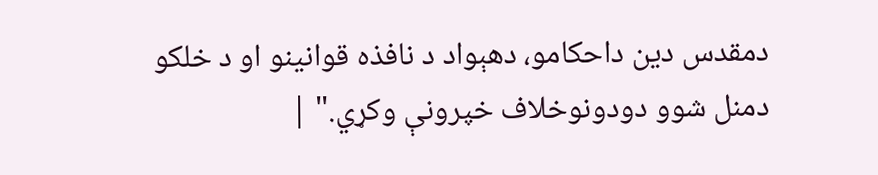دمقدس دين داحکامو، دهېواد د نافذه قوانينو او د خلکو دمنل شوو دودونوخلاف خپرونې وکړي." |